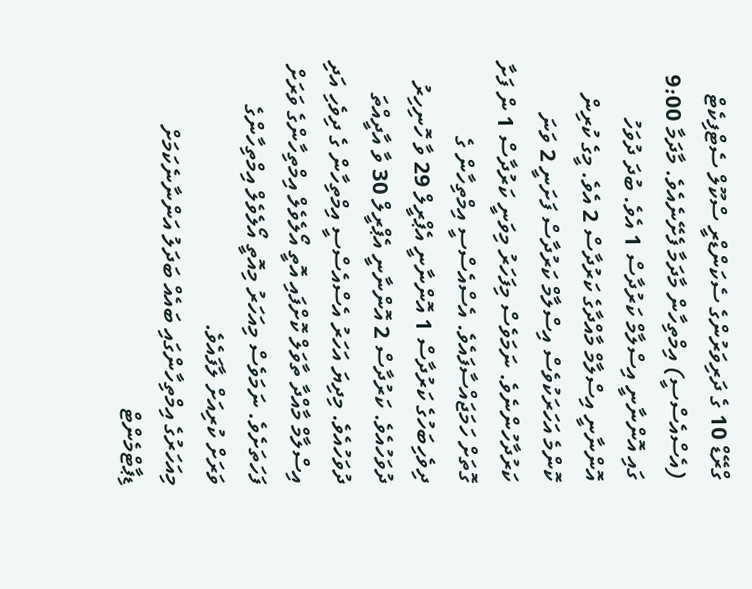ގްރޭޑް 10 ގެ ދަރިވަރުންގެ ސެކަންޑްރީ ސްކޫލް ސެޓްފިކެޓް (އެސްއެސްސީ) އިމްތިހާން މާދަމާ ފެށޭނެއެވެ. މާދަމާ 9:00 ގައި އޮންނާނީ އިސްލާމް ކަރުދާސް 1 އެވެ. ބުދަ ދުވަހު އޮންނާނީ އިސްލާމް މާއްދާގެ ކަރުދާސް 2 އެވެ. މީގެ ކުރިން ކޮންމެ އަހަރަކުވެސް އިސްލާމް ކަރުދާސް ފަށަނީ 2 ވަނަ ކަރުދާހުންނެވެ. ނަމަވެސް މިފަހަރު މިވަނީ ކަރުދާސް 1 ން ފަށާ ގޮތަށް ހަމަޖައްސާފައެވެ. އެސްއެސްސީ އިމްތިހާން ގެ ދިވެހިބަހުގެ ކަރުދާސް 1 އޮންނާނީ އެޕްރީލް 29 ވާ ހޮނިހިރު ދުވަހުއެވެ. ކަރުދާސް 2 އޮންނާނީ އެޕްރީލް 30 ވާ އާދީއްތަ ދުވަހުއެވެ. މިދިޔަ އަހަރު އެސްއެސްސީ އިމްތިހާން ގެ ދިވެހި އަދި އިސްލާމް މާއްދާ ތާވަލް ކޮށްފައި އޮތީ އޯލެވެލް އިމްތިހާންގެ ވަރަށް ފަހަތަށެވެ. ނަމަވެސް މިއަހަރު މިއޮތީ އޯލެވެލް އިމްތިހާންގެ ވަރަށް ކުރިއަށް ލާފައެވެ.
މިއަހަރުގެ އިމްތިހާންގައި ބައެއް ބަދަލު އަންނާނެކަމަށް ޑިޕާޓްމެންޓް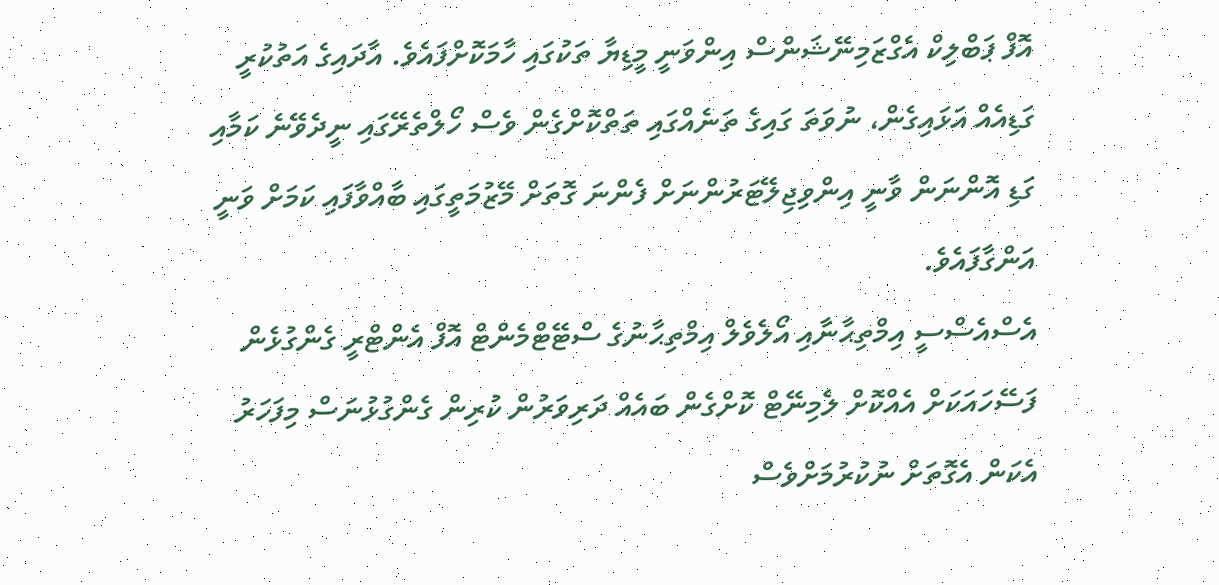އޮފް ޕަބްލިކް އެގްޒަމިނޭޝަންސް އިންވަނީ މީޑިޔާ ތަކުގައި ހާމަކޮށްފައެވެ. އާދައިގެ އަތުކުރީ ގަޑިއެއް އަޅައިގެން، ނުވަތަ ގައިގެ ތަނެއްގައި ތަތްކޮށްގެން ވެސް ހޯލްތެރޭގައި ނީދެވޭނެ ކަމާއި ގަޑި އޮންނަން ވާނީ އިންވިޖިލޭޓަރުންނަށް ފެންނަ ގޮތަށް މޭޒުމަތީގައި ބާއްވާފައި ކަމަށް ވަނީ އަންގާފައެވެ.
އެސްއެސްސީ އިމްތިޙާނާއި އޯލެވެލް އިމްތިޙާނުގެ ސްޓޭޓްމެންޓް އޮފް އެންޓްރީ ގެންގުޅެން ފަސޭހައަކަށް އެއްކޮށް ލެމިނޭޓް ކޮށްގެން ބައެއް ދަރިވަރުން ކުރިން ގެންގުޅުނަސް މިފަހަރު އެކަން އެގޮތަށް ނުކުރުމަށްވެސް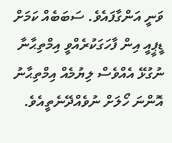ވަނީ އަންގާފައެވެ. ސަބަބެއް ކަމަށް ޑީޕީއީ އިން ފާހަގަކުރެއްވީ އިމްތިޙާނާ ނުގުޅޭ އެއްވެސް ލިޔުމެއް އިމްތިޙާނު އޮންނަ ހޯލަށް ނުވެއްދޭނެތީއެވެ.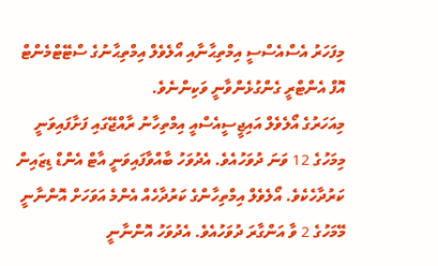މިފަހަރު އެސްއެސްސީ އިމްތިޙާނާއި އޯލެވެލް އިމްތިޙާނުގެ ސްޓޭޓްމެންޓް އޮފް އެންޓްރީ ގެންގުޅެންވާނީ ވަކިންނެވެ.
މިއަހަރުގެ އޯލެވެލް އައިޖީސީއެސްއީ އިމްތިހާނު ރާއްޖޭގައި ފަށާފައިވަނީ މިމަހުގެ 12 ވަނަ ދުވަހުއެވެ. އެދުވަހު ބާއްވާފައިވަނީ އާޓް އެންޑް ޑިޒައިން ކަރުދާހެކެވެ. އޯލެވެލް އިމްތިހާންގެ ކަރުދާހެއް އެންމެ އަވަހަށް އޮންނާނީ މޭމަހުގެ 2 ވާ އަންގާރަ ދުވަހުއެވެ. އެދުވަހު އޮންނާނީ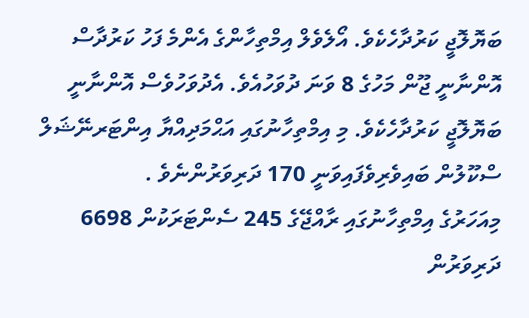ބަޔޮލޮޖީ ކަރުދާހެކެވެ. އޯލެވެލް އިމްތިހާންގެ އެންމެ ފަހު ކަރުދާސް އޮންނާނީ ޖޫން މަހުގެ 8 ވަނަ ދުވަހުއެވެ. އެދުވަހުވެސް އޮންނާނީ ބަޔޮލޮޖީ ކަރުދާހެކެވެ. މި އިމްތިހާނުގައި އަޙްމަދިއްޔާ އިންޓަރނޭޝަލް ސްކޫލުން ބައިވެރިވެފައިވަނީ 170 ދަރިވަރުންނެވެ .
މިއަހަރުގެ އިމްތިހާނުގައި ރާއްޖޭގެ 245 ސެންޓަރަކުން 6698 ދަރިވަރުން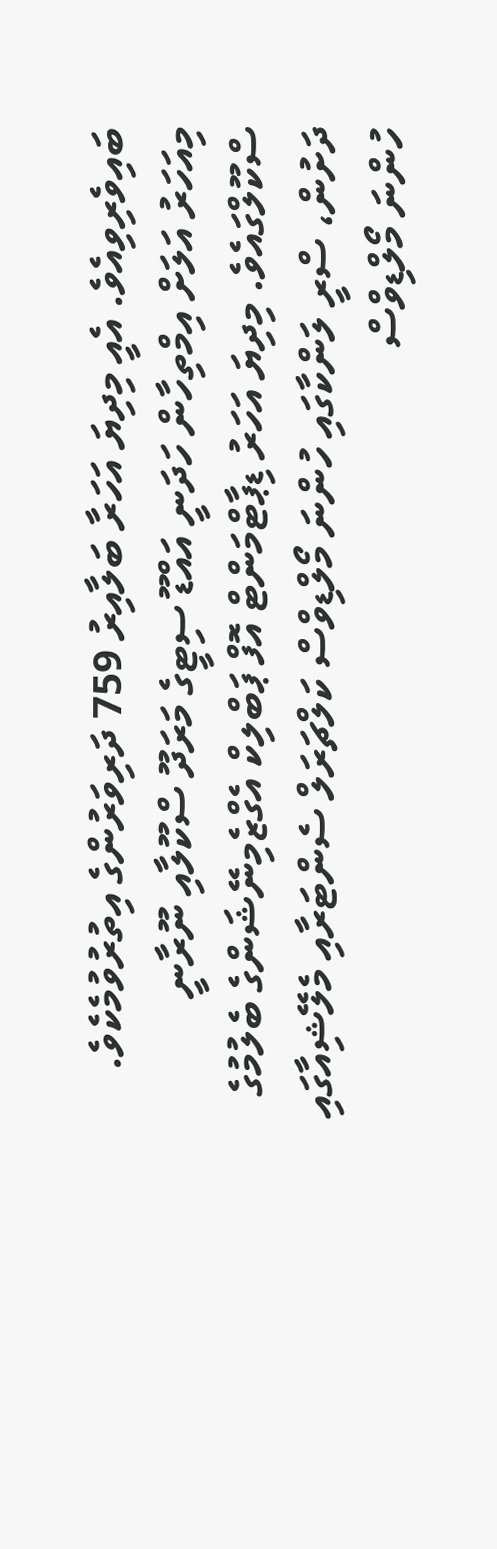ބައިވެރިވިއެވެ. އެއީ މިދިޔަ އަހަރާ ބަލާއިރު 759 ދަރިވަރުންގެ އިތުރުވުމެކެވެ. މިއަހަރު އަލަށް އިމްތިހާން ހަދަނީ އައްޑޫ ސިޓީގެ މަރަދޫ ސްކޫލާއި ނޫރާނީ ސްކޫލްގައެވެ. މިދިޔަ އަހަރު ޑިޕާޓްމަންޓް އޮފް ޕަބްލިކް އެގްޒެމިނޭޝަންގެ ބެލުމުގެ ދަށުން، ސްރީ ލަންކާގައި ހުންނަ މޯލްޑިވްސް ކަލްޗަރަލް ސެންޓަރާއި މެލޭޝިއާގައި ހުންނަ މޯލްޑިވްސް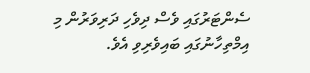ސެންޓަރުގައި ވެސް ދިވެހި ދަރިވަރުން މި އިމްތިހާނުގައި ބައިވެރިވި އެވެ.